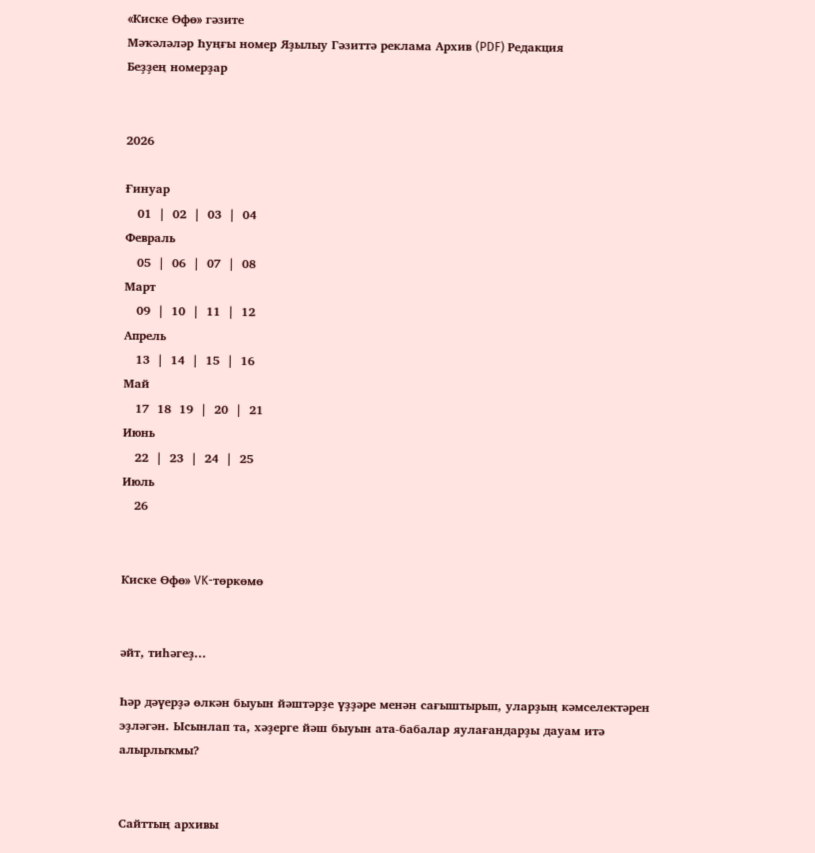«Киске Өфө» гәзите
Мәҡәләләр Һуңғы номер Яҙылыу Гәзиттә реклама Архив (PDF) Редакция
Беҙҙең номерҙар


2026

Ғинуар
   01  |  02  |  03  |  04
Февраль
   05  |  06  |  07  |  08
Март
   09  |  10  |  11  |  12
Апрель
   13  |  14  |  15  |  16
Май
   17  18  19  |  20  |  21
Июнь
   22  |  23  |  24  |  25
Июль
   26


Киске Өфө» VK-төркөмө


әйт, тиһәгеҙ...

Һәр дәүерҙә өлкән быуын йәштәрҙе үҙҙәре менән сағыштырып, уларҙың кәмселектәрен эҙләгән. Ысынлап та, хәҙерге йәш быуын ата-бабалар яулағандарҙы дауам итә алырлыҡмы?


Сайттың архивы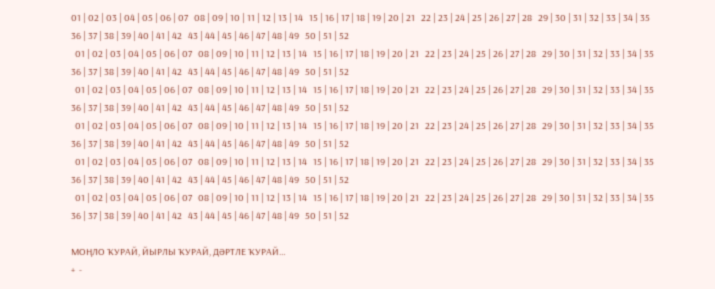01 | 02 | 03 | 04 | 05 | 06 | 07   08 | 09 | 10 | 11 | 12 | 13 | 14   15 | 16 | 17 | 18 | 19 | 20 | 21   22 | 23 | 24 | 25 | 26 | 27 | 28   29 | 30 | 31 | 32 | 33 | 34 | 35   36 | 37 | 38 | 39 | 40 | 41 | 42   43 | 44 | 45 | 46 | 47 | 48 | 49   50 | 51 | 52
  01 | 02 | 03 | 04 | 05 | 06 | 07   08 | 09 | 10 | 11 | 12 | 13 | 14   15 | 16 | 17 | 18 | 19 | 20 | 21   22 | 23 | 24 | 25 | 26 | 27 | 28   29 | 30 | 31 | 32 | 33 | 34 | 35   36 | 37 | 38 | 39 | 40 | 41 | 42   43 | 44 | 45 | 46 | 47 | 48 | 49   50 | 51 | 52
  01 | 02 | 03 | 04 | 05 | 06 | 07   08 | 09 | 10 | 11 | 12 | 13 | 14   15 | 16 | 17 | 18 | 19 | 20 | 21   22 | 23 | 24 | 25 | 26 | 27 | 28   29 | 30 | 31 | 32 | 33 | 34 | 35   36 | 37 | 38 | 39 | 40 | 41 | 42   43 | 44 | 45 | 46 | 47 | 48 | 49   50 | 51 | 52
  01 | 02 | 03 | 04 | 05 | 06 | 07   08 | 09 | 10 | 11 | 12 | 13 | 14   15 | 16 | 17 | 18 | 19 | 20 | 21   22 | 23 | 24 | 25 | 26 | 27 | 28   29 | 30 | 31 | 32 | 33 | 34 | 35   36 | 37 | 38 | 39 | 40 | 41 | 42   43 | 44 | 45 | 46 | 47 | 48 | 49   50 | 51 | 52
  01 | 02 | 03 | 04 | 05 | 06 | 07   08 | 09 | 10 | 11 | 12 | 13 | 14   15 | 16 | 17 | 18 | 19 | 20 | 21   22 | 23 | 24 | 25 | 26 | 27 | 28   29 | 30 | 31 | 32 | 33 | 34 | 35   36 | 37 | 38 | 39 | 40 | 41 | 42   43 | 44 | 45 | 46 | 47 | 48 | 49   50 | 51 | 52
  01 | 02 | 03 | 04 | 05 | 06 | 07   08 | 09 | 10 | 11 | 12 | 13 | 14   15 | 16 | 17 | 18 | 19 | 20 | 21   22 | 23 | 24 | 25 | 26 | 27 | 28   29 | 30 | 31 | 32 | 33 | 34 | 35   36 | 37 | 38 | 39 | 40 | 41 | 42   43 | 44 | 45 | 46 | 47 | 48 | 49   50 | 51 | 52

МОҢЛО ҠУРАЙ, ЙЫРЛЫ ҠУРАЙ, ДӘРТЛЕ ҠУРАЙ…
+  -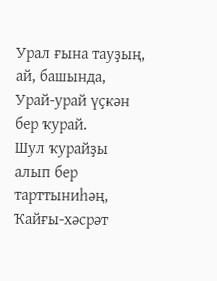Урал ғына тауҙың, ай, башында,
Урай-урай үҫкән бер ҡурай.
Шул ҡурайҙы алып бер тарттыниһәң,
Ҡайғы-хәсрәт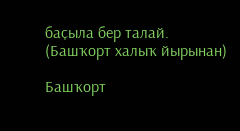баҫыла бер талай.
(Башҡорт халыҡ йырынан)

Башҡорт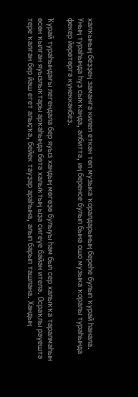халҡының беҙҙең заманға килеп еткән төп музыка ҡоралдарының береһе булып ҡурай һанала. Уның тураһында һүҙ сыҡҡанда, әлбиттә, иң беренсе булып бына ошо музыка ҡоралы тураһында фекер йөрөтөргә күнеккәнбеҙ.

Ҡурай тураһындағы легендала бер яуыз хандың мөгөҙө булыуы һәм был сер халыҡҡа таралмаһын өсөн ҡылған яуызлыҡтары арҡаһында бөтә халыҡтың ыҙа сигеүе бәйән ителә. Осраҡлы рәүештә тере ҡалған бер йәш егет алыҫҡа, бейек тауҙар араһына, алып барып ташлана. Хандың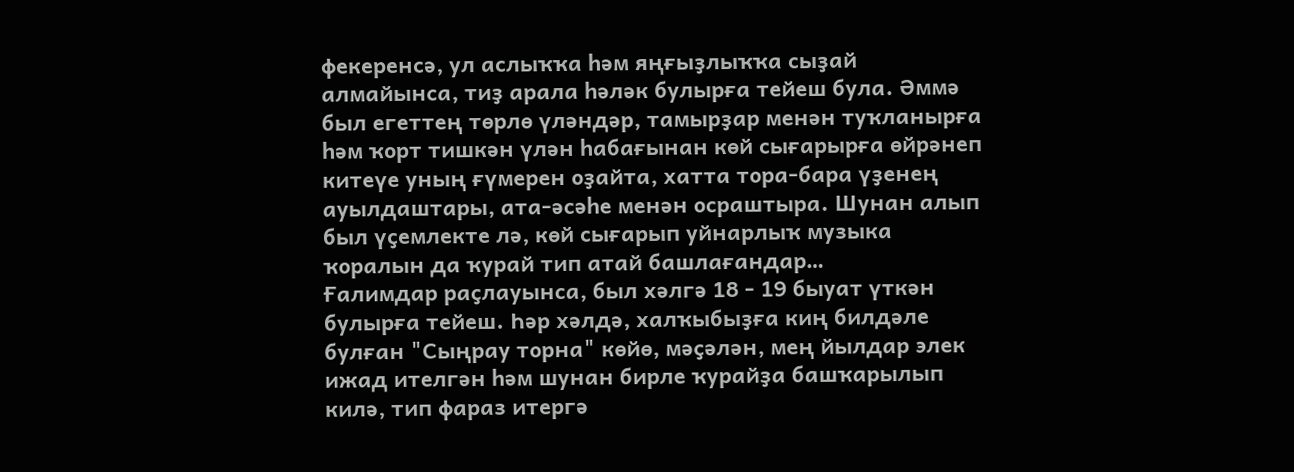фекеренсә, ул аслыҡҡа һәм яңғыҙлыҡҡа сыҙай алмайынса, тиҙ арала һәләк булырға тейеш була. Әммә был егеттең төрлө үләндәр, тамырҙар менән туҡланырға һәм ҡорт тишкән үлән һабағынан көй сығарырға өйрәнеп китеүе уның ғүмерен оҙайта, хатта тора-бара үҙенең ауылдаштары, ата-әсәһе менән осраштыра. Шунан алып был үҫемлекте лә, көй сығарып уйнарлыҡ музыка ҡоралын да ҡурай тип атай башлағандар…
Ғалимдар раҫлауынса, был хәлгә 18 - 19 быуат үткән булырға тейеш. Һәр хәлдә, халҡыбыҙға киң билдәле булған "Сыңрау торна" көйө, мәҫәлән, мең йылдар элек ижад ителгән һәм шунан бирле ҡурайҙа башҡарылып килә, тип фараз итергә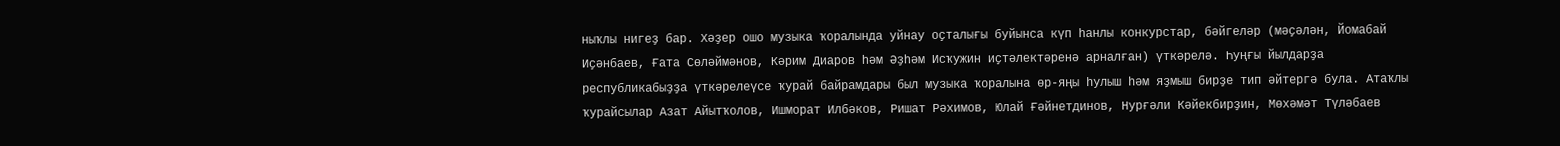ныҡлы нигеҙ бар. Хәҙер ошо музыка ҡоралында уйнау оҫталығы буйынса күп һанлы конкурстар, бәйгеләр (мәҫәлән, Йомабай Иҫәнбаев, Ғата Сөләймәнов, Кәрим Диаров һәм Әҙһәм Исҡужин иҫтәлектәренә арналған) үткәрелә. Һуңғы йылдарҙа республикабыҙҙа үткәрелеүсе ҡурай байрамдары был музыка ҡоралына өр-яңы һулыш һәм яҙмыш бирҙе тип әйтергә була. Атаҡлы ҡурайсылар Азат Айытҡолов, Ишморат Илбәков, Ришат Рәхимов, Юлай Ғәйнетдинов, Нурғәли Кәйекбирҙин, Мөхәмәт Түләбаев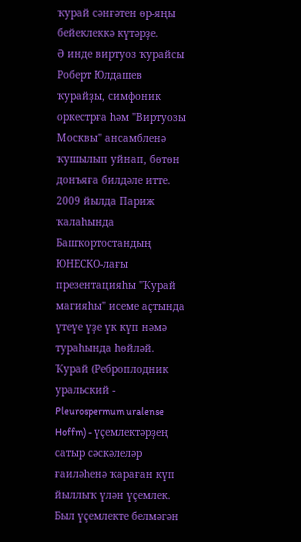ҡурай сәнғәтен өр-яңы бейеклеккә күтәрҙе.
Ә инде виртуоз ҡурайсы Роберт Юлдашев ҡурайҙы, симфоник оркестрға һәм "Виртуозы Москвы" ансамбленә ҡушылып уйнап, бөтөн донъяға билдәле итте. 2009 йылда Париж ҡалаһында Башҡортостандың ЮНЕСКО-лағы презентацияһы "Ҡурай магияһы" исеме аҫтында үтеүе үҙе үк күп нәмә тураһында һөйләй.
Ҡурай (Реброплодник уральский - Pleurospermum uralense Hoffm) - үҫемлектәрҙең сатыр сәскәлеләр ғаиләһенә ҡараған күп йыллыҡ үлән үҫемлек. Был үҫемлекте белмәгән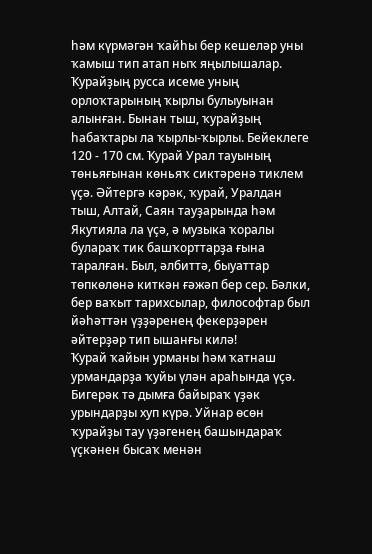һәм күрмәгән ҡайһы бер кешеләр уны ҡамыш тип атап ныҡ яңылышалар. Ҡурайҙың русса исеме уның орлоҡтарының ҡырлы булыуынан алынған. Бынан тыш, ҡурайҙың һабаҡтары ла ҡырлы-ҡырлы. Бейеклеге 120 - 170 см. Ҡурай Урал тауының төньяғынан көньяҡ сиктәренә тиклем үҫә. Әйтергә кәрәк, ҡурай, Уралдан тыш, Алтай, Саян тауҙарында һәм Якутияла ла үҫә, ә музыка ҡоралы булараҡ тик башҡорттарҙа ғына таралған. Был, әлбиттә, быуаттар төпкөлөнә киткән ғәжәп бер сер. Бәлки, бер ваҡыт тарихсылар, философтар был йәһәттән үҙҙәренең фекерҙәрен әйтерҙәр тип ышанғы килә!
Ҡурай ҡайын урманы һәм ҡатнаш урмандарҙа ҡуйы үлән араһында үҫә. Бигерәк тә дымға байыраҡ үҙәк урындарҙы хуп күрә. Уйнар өсөн ҡурайҙы тау үҙәгенең башындараҡ үҫкәнен бысаҡ менән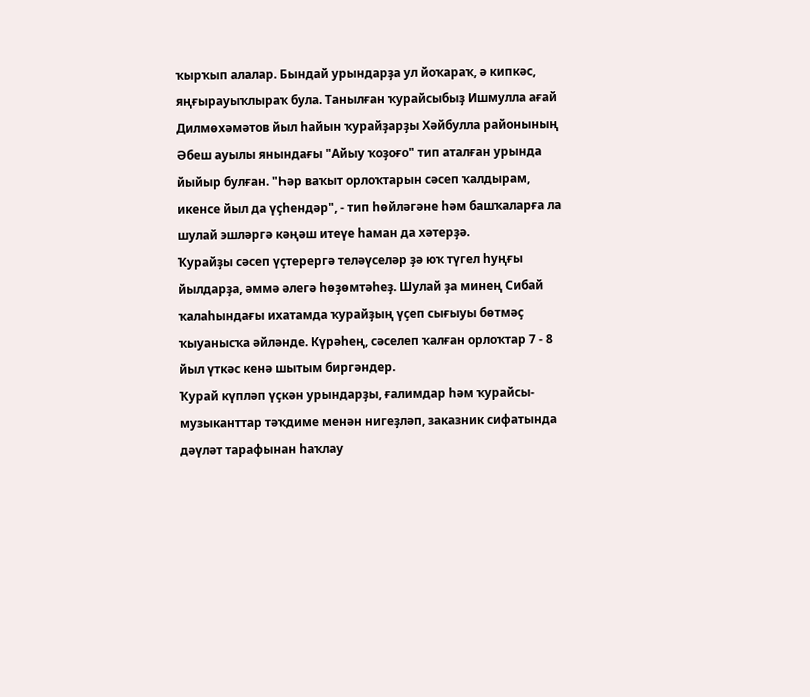ҡырҡып алалар. Бындай урындарҙа ул йоҡараҡ, ә кипкәс, яңғырауыҡлыраҡ була. Танылған ҡурайсыбыҙ Ишмулла ағай Дилмөхәмәтов йыл һайын ҡурайҙарҙы Хәйбулла районының Әбеш ауылы янындағы "Айыу ҡоҙоғо" тип аталған урында йыйыр булған. "Һәр ваҡыт орлоҡтарын сәсеп ҡалдырам, икенсе йыл да үҫһендәр", - тип һөйләгәне һәм башҡаларға ла шулай эшләргә кәңәш итеүе һаман да хәтерҙә.
Ҡурайҙы сәсеп үҫтерергә теләүселәр ҙә юҡ түгел һуңғы йылдарҙа, әммә әлегә һөҙөмтәһеҙ. Шулай ҙа минең Сибай ҡалаһындағы ихатамда ҡурайҙың үҫеп сығыуы бөтмәҫ ҡыуанысҡа әйләнде. Күрәһең, сәселеп ҡалған орлоҡтар 7 - 8 йыл үткәс кенә шытым биргәндер.
Ҡурай күпләп үҫкән урындарҙы, ғалимдар һәм ҡурайсы-музыканттар тәҡдиме менән нигеҙләп, заказник сифатында дәүләт тарафынан һаҡлау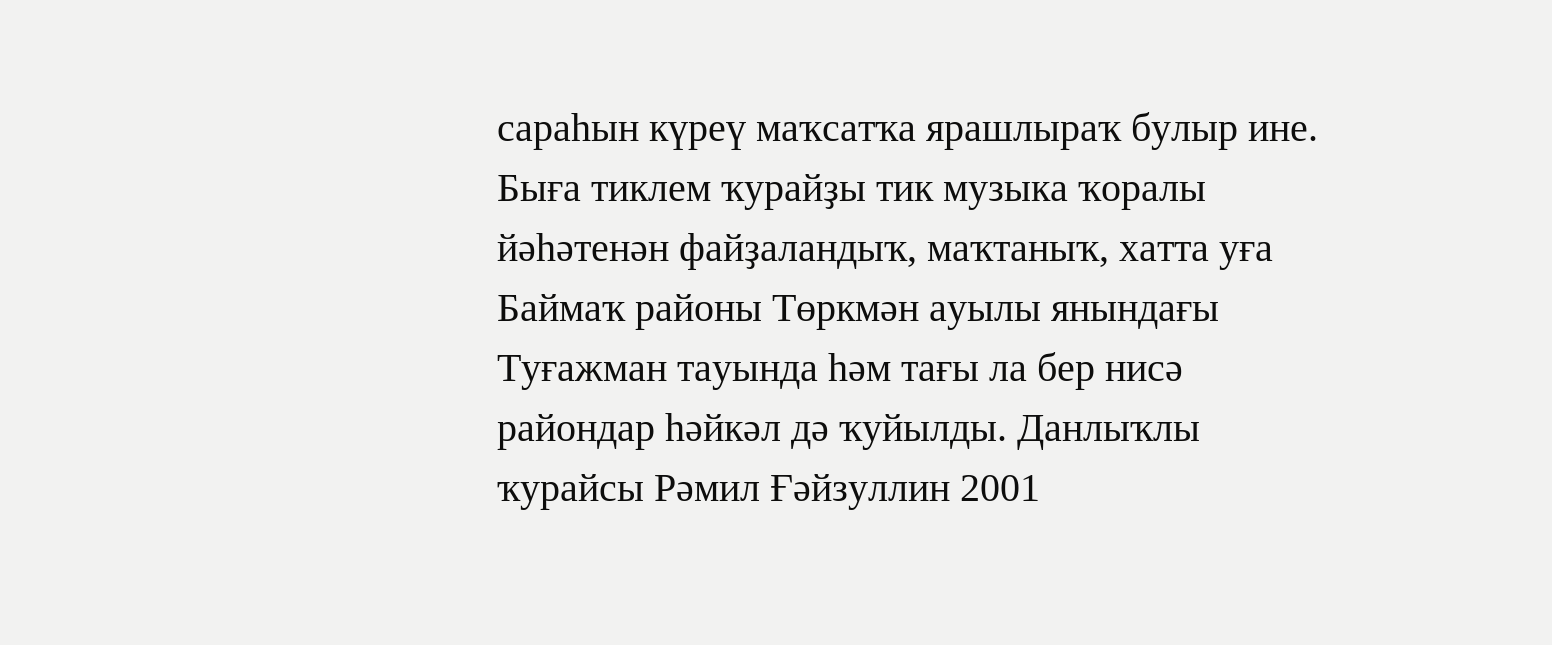сараһын күреү маҡсатҡа ярашлыраҡ булыр ине.
Быға тиклем ҡурайҙы тик музыка ҡоралы йәһәтенән файҙаландыҡ, маҡтаныҡ, хатта уға Баймаҡ районы Төркмән ауылы янындағы Туғажман тауында һәм тағы ла бер нисә райондар һәйкәл дә ҡуйылды. Данлыҡлы ҡурайсы Рәмил Ғәйзуллин 2001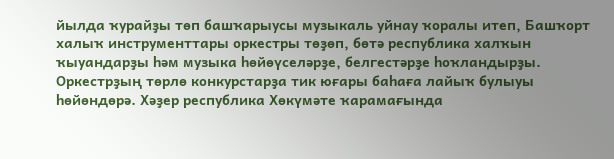йылда ҡурайҙы төп башҡарыусы музыкаль уйнау ҡоралы итеп, Башҡорт халыҡ инструменттары оркестры төҙөп, бөтә республика халҡын ҡыуандарҙы һәм музыка һөйөүселәрҙе, белгестәрҙе һоҡландырҙы. Оркестрҙың төрлө конкурстарҙа тик юғары баһаға лайыҡ булыуы һөйөндөрә. Хәҙер республика Хөкүмәте ҡарамағында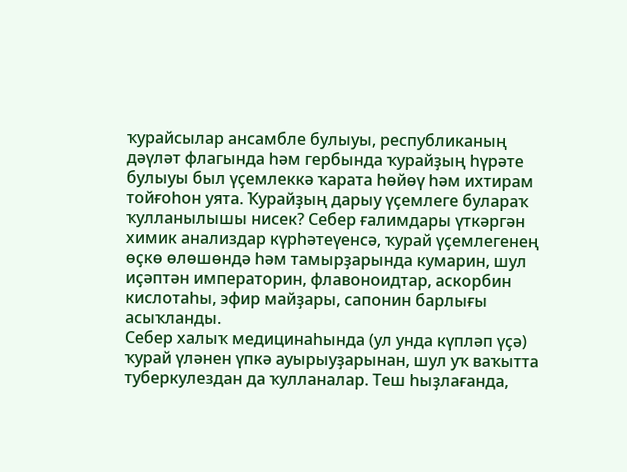ҡурайсылар ансамбле булыуы, республиканың дәүләт флагында һәм гербында ҡурайҙың һүрәте булыуы был үҫемлеккә ҡарата һөйөү һәм ихтирам тойғоһон уята. Ҡурайҙың дарыу үҫемлеге булараҡ ҡулланылышы нисек? Себер ғалимдары үткәргән химик анализдар күрһәтеүенсә, ҡурай үҫемлегенең өҫкө өлөшөндә һәм тамырҙарында кумарин, шул иҫәптән императорин, флавоноидтар, аскорбин кислотаһы, эфир майҙары, сапонин барлығы асыҡланды.
Себер халыҡ медицинаһында (ул унда күпләп үҫә) ҡурай үләнен үпкә ауырыуҙарынан, шул уҡ ваҡытта туберкулездан да ҡулланалар. Теш һыҙлағанда,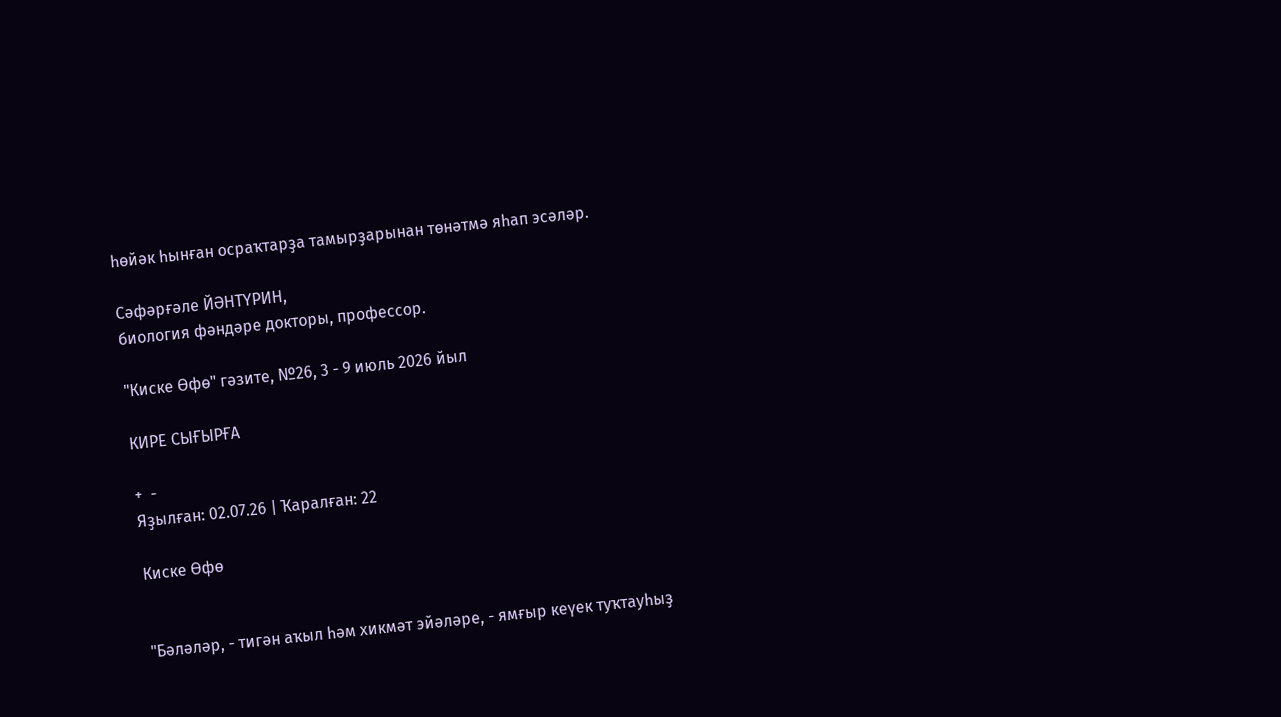һөйәк һынған осраҡтарҙа тамырҙарынан төнәтмә яһап эсәләр.

Сәфәрғәле ЙӘНТҮРИН,
биология фәндәре докторы, профессор.

"Киске Өфө" гәзите, №26, 3 - 9 июль 2026 йыл

КИРЕ СЫҒЫРҒА

+  -
Яҙылған: 02.07.26 | Ҡаралған: 22

Киске Өфө


"Бәләләр, - тигән аҡыл һәм хикмәт эйәләре, - ямғыр кеүек туҡтауһыҙ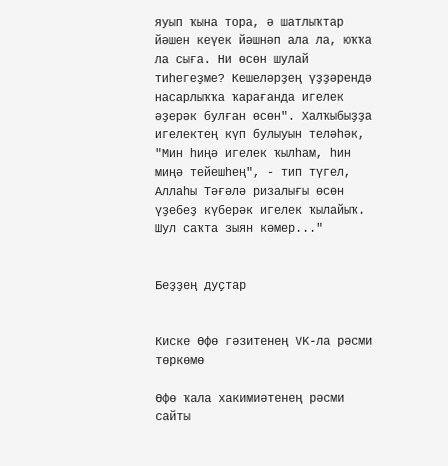яуып ҡына тора, ә шатлыҡтар йәшен кеүек йәшнәп ала ла, юҡҡа ла сыға. Ни өсөн шулай тиһегеҙме? Кешеләрҙең үҙҙәрендә насарлыҡҡа ҡарағанда игелек әҙерәк булған өсөн". Халҡыбыҙҙа игелектең күп булыуын теләһәк, "Мин һиңә игелек ҡылһам, һин миңә тейешһең", - тип түгел, Аллаһы Тәғәлә ризалығы өсөн үҙебеҙ күберәк игелек ҡылайыҡ. Шул саҡта зыян кәмер..."


Беҙҙең дуҫтар


Киске Өфө гәзитенең VK-ла рәсми төркөмө

Өфө ҡала хакимиәтенең рәсми сайты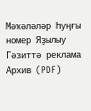Мәҡәләләр Һуңғы номер Яҙылыу Гәзиттә реклама Архив (PDF)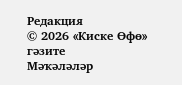Редакция
© 2026 «Киске Өфө» гәзите
Мәҡәләләр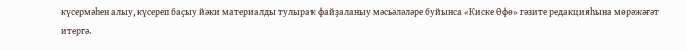күсермәһен алыу, күсереп баҫыу йәки материалды тулыраҡ файҙаланыу мәсьәләләре буйынса «Киске Өфө» гәзите редакцияһына мөрәжәғәт итергә.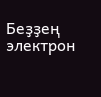Беҙҙең электрон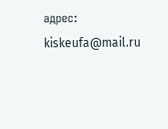адрес: kiskeufa@mail.ru